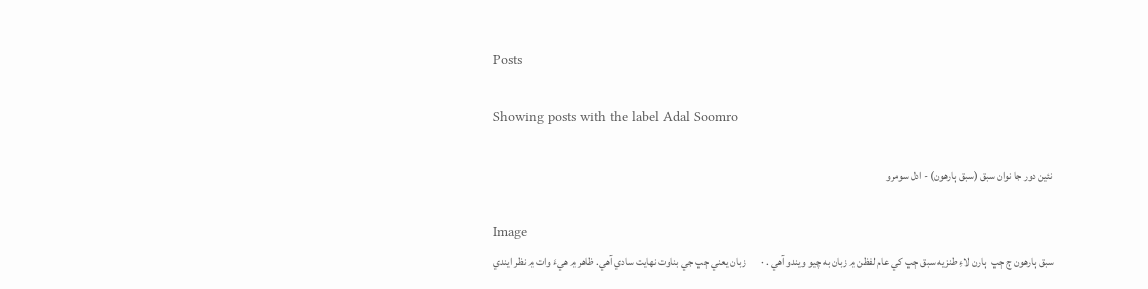Posts

Showing posts with the label Adal Soomro

نئين دور جا نوان سبق (سبق ٻارهون) - ادل سومرو

Image
سبق ٻارهون ڄ ڄڀ  ٻارن لاءِ طنزيه سبق ڄڀ کي عام لفظن ۾ زبان به چيو ويندو آهي . ·       زبان يعني ڄڀ جي بناوت نهايت سادي آهي. ظاهر ۾ هيءَ وات ۾ نظر ايندي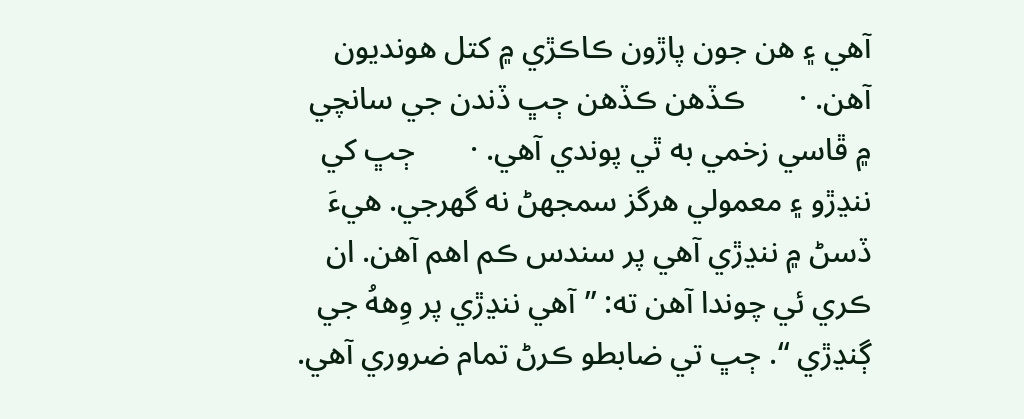آهي ۽ هن جون پاڙون ڪاڪڙي ۾ کتل هونديون آهن. ·       ڪڏهن ڪڏهن ڄڀ ڏندن جي سانچي ۾ ڦاسي زخمي به ٿي پوندي آهي. ·       ڄڀ کي ننڍڙو ۽ معمولي هرگز سمجهڻ نه گهرجي. هيءَ ڏسڻ ۾ ننڍڙي آهي پر سندس ڪم اهم آهن. ان ڪري ئي چوندا آهن ته: ”آهي ننڍڙي پر وِههُ جي ڳنڍڙي “. ڄڀ تي ضابطو ڪرڻ تمام ضروري آهي.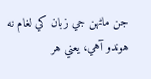جن ماڻهن جي زبان کي لغام نه هوندو آهي، يعني هر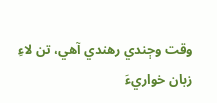وقت وڄندي رهندي آهي، تن لاءِ زبان خواريءَ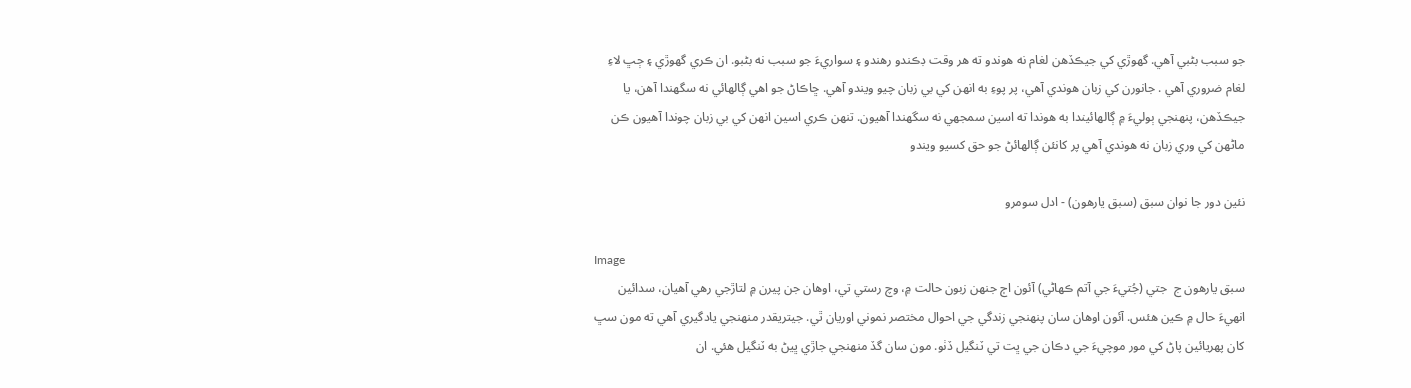جو سبب بڻبي آهي. گهوڙي کي جيڪڏهن لغام نه هوندو ته هر وقت ڊڪندو رهندو ۽ سواريءَ جو سبب نه بڻبو. ان ڪري گهوڙي ۽ ڄڀ لاءِ لغام ضروري آهي . جانورن کي زبان هوندي آهي، پر پوءِ به انهن کي بي زبان چيو ويندو آهي. ڇاڪاڻ جو اهي ڳالهائي نه سگهندا آهن، يا جيڪڏهن، پنهنجي ٻوليءَ ۾ ڳالهائيندا به هوندا ته اسين سمجهي نه سگهندا آهيون. تنهن ڪري اسين انهن کي بي زبان چوندا آهيون ڪن ماڻهن کي وري زبان نه هوندي آهي پر کانئن ڳالهائڻ جو حق کسيو ويندو

نئين دور جا نوان سبق (سبق يارهون) - ادل سومرو

Image
سبق يارهون ج  جتي (جُتيءَ جي آتم ڪهاڻي) آئون اڄ جنهن زبون حالت ۾، وچ رستي تي، اوهان جن پيرن ۾ لتاڙجي رهي آهيان، سدائين انهيءَ حال ۾ ڪين هئس. آئون اوهان سان پنهنجي زندگي جي احوال مختصر نموني اوريان ٿي. جيتريقدر منهنجي يادگيري آهي ته مون سڀ کان پهريائين پاڻ کي مور موچيءَ جي دڪان جي ڀت تي ٽنگيل ڏٺو. مون سان گڏ منهنجي جاڙي ڀيڻ به ٽنگيل هئي. ان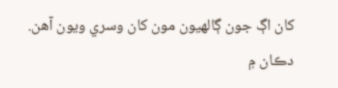کان اڳ جون ڳالهيون مون کان وسري ويون آهن. دڪان ۾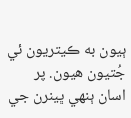ٻيون به ڪيتريون ئي جُتيون هيون. پر اسان ٻنهي ڀينرن جي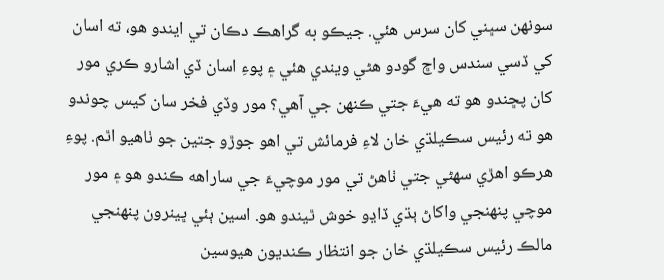سونهن سڀني کان سرس هئي. جيڪو به گراهڪ دڪان تي ايندو هو، ته اسان کي ڏسي سندس واڇ گودو هڻي ويندي هئي ۽ پوءِ اسان ڏي اشارو ڪري مور کان پڇندو هو ته هيءَ جتي ڪنهن جي آهي؟ مور وڏي فخر سان کيس چوندو هو ته رئيس سڪيلڌي خان لاءِ فرمائش تي اهو جوڙو جتين جو ٺاهيو اٿم. پوءِ هرڪو اهڙي سهڻي جتي ٺاهڻ تي مور موچيءَ جي ساراهه ڪندو هو ۽ مور موچي پنهنجي واکاڻ ٻڌي ڏاڍو خوش ٿيندو هو. اسين ٻئي ڀينرون پنهنجي مالڪ رئيس سڪيلڌي خان جو انتظار ڪنديون هيوسين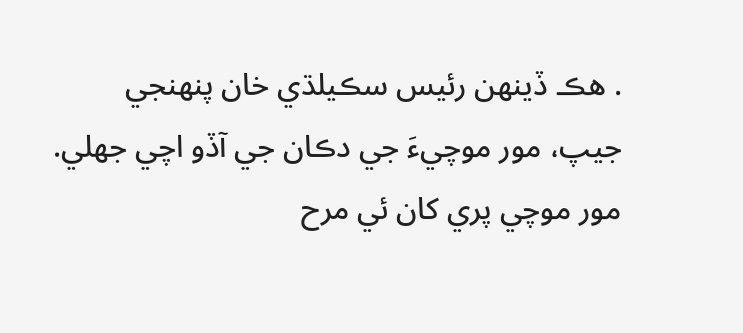. هڪ ڏينهن رئيس سڪيلڌي خان پنهنجي جيپ، مور موچيءَ جي دڪان جي آڏو اچي جهلي. مور موچي پري کان ئي مرح